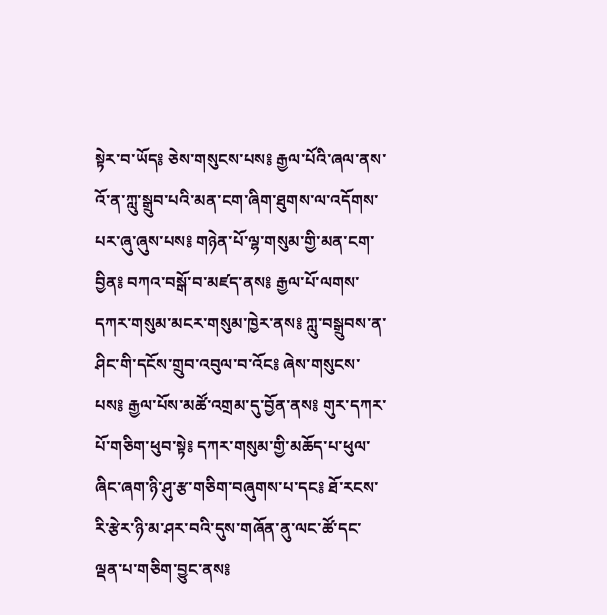སྟེར་བ་ཡོད༔ ཅེས་གསུངས་པས༔ རྒྱལ་པོའི་ཞལ་ནས་འོ་ན་ཀླུ་སྒྲུབ་པའི་མན་ངག་ཞིག་ཐུགས་ལ་འདོགས་པར་ཞུ་ཞུས་པས༔ གཉེན་པོ་ལྷ་གསུམ་གྱི་མན་ངག་བྱིན༔ བཀའ་བསྒོ་བ་མཛད་ནས༔ རྒྱལ་པོ་ལགས་དཀར་གསུམ་མངར་གསུམ་ཁྱེར་ནས༔ ཀླུ་བསྒྲུབས་ན་ཤིང་གི་དངོས་གྲུབ་འབུལ་བ་འོང༔ ཞེས་གསུངས་པས༔ རྒྱལ་པོས་མཚོ་འགྲམ་དུ་བྱོན་ནས༔ གུར་དཀར་པོ་གཅིག་ཕུབ་སྟེ༔ དཀར་གསུམ་གྱི་མཆོད་པ་ཕུལ་ཞིང་ཞག་ཉི་ཤུ་རྩ་གཅིག་བཞུགས་པ་དང༔ ཐོ་རངས་རི་རྩེར་ཉི་མ་ཤར་བའི་དུས་གཞོན་ནུ་ལང་ཚོ་དང་ལྡན་པ་གཅིག་བྱུང་ནས༔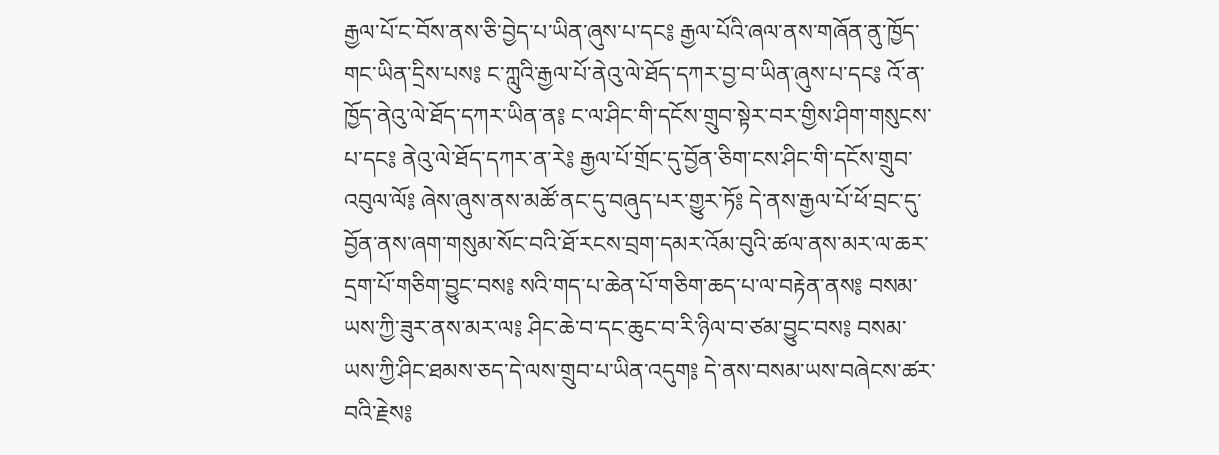རྒྱལ་པོ་ང་བོས་ནས་ཅི་བྱེད་པ་ཡིན་ཞུས་པ་དང༔ རྒྱལ་པོའི་ཞལ་ནས་གཞོན་ནུ་ཁྱོད་གང་ཡིན་དྲིས་པས༔ ང་ཀླུའི་རྒྱལ་པོ་ནེའུ་ལེ་ཐོད་དཀར་བྱ་བ་ཡིན་ཞུས་པ་དང༔ འོ་ན་ཁྱོད་ནེའུ་ལེ་ཐོད་དཀར་ཡིན་ན༔ ང་ལ་ཤིང་གི་དངོས་གྲུབ་སྟེར་བར་གྱིས་ཤིག་གསུངས་པ་དང༔ ནེའུ་ལེ་ཐོད་དཀར་ན་རེ༔ རྒྱལ་པོ་གྲོང་དུ་བྱོན་ཅིག་ངས་ཤིང་གི་དངོས་གྲུབ་འབུལ་ལོ༔ ཞེས་ཞུས་ནས་མཚོ་ནང་དུ་བཞུད་པར་གྱུར་ཏོ༔ དེ་ནས་རྒྱལ་པོ་ཕོ་བྲང་དུ་བྱོན་ནས་ཞག་གསུམ་སོང་བའི་ཐོ་རངས་བྲག་དམར་འོམ་བུའི་ཚལ་ནས་མར་ལ་ཆར་དྲག་པོ་གཅིག་བྱུང་བས༔ སའི་གད་པ་ཆེན་པོ་གཅིག་ཆད་པ་ལ་བརྟེན་ནས༔ བསམ་ཡས་ཀྱི་ཟུར་ནས་མར་ལ༔ ཤིང་ཆེ་བ་དང་ཆུང་བ་རི་ཉིལ་བ་ཙམ་བྱུང་བས༔ བསམ་ཡས་ཀྱི་ཤིང་ཐམས་ཅད་དེ་ལས་གྲུབ་པ་ཡིན་འདུག༔ དེ་ནས་བསམ་ཡས་བཞེངས་ཚར་བའི་རྗེས༔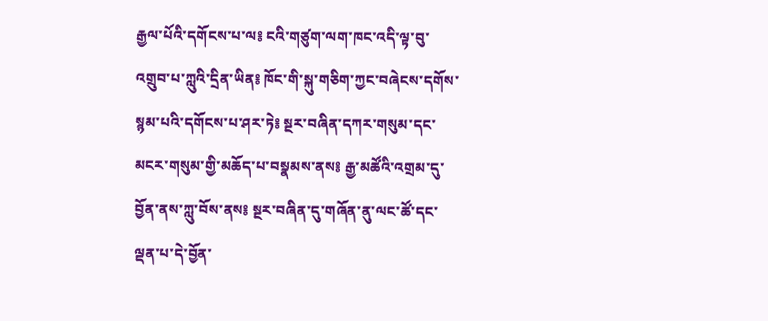རྒྱལ་པོའི་དགོངས་པ་ལ༔ ངའི་གཙུག་ལག་ཁང་འདི་ལྟ་བུ་འགྲུབ་པ་ཀླུའི་དྲིན་ཡིན༔ ཁོང་གི་སྐུ་གཅིག་ཀྱང་བཞེངས་དགོས་སྙམ་པའི་དགོངས་པ་ཤར་ཏེ༔ སྔར་བཞིན་དཀར་གསུམ་དང་མངར་གསུམ་གྱི་མཆོད་པ་བསྣམས་ནས༔ རྒྱ་མཚོའི་འགྲམ་དུ་བྱོན་ནས་ཀླུ་བོས་ནས༔ སྔར་བཞིན་དུ་གཞོན་ནུ་ལང་ཚོ་དང་ལྡན་པ་དེ་བྱོན་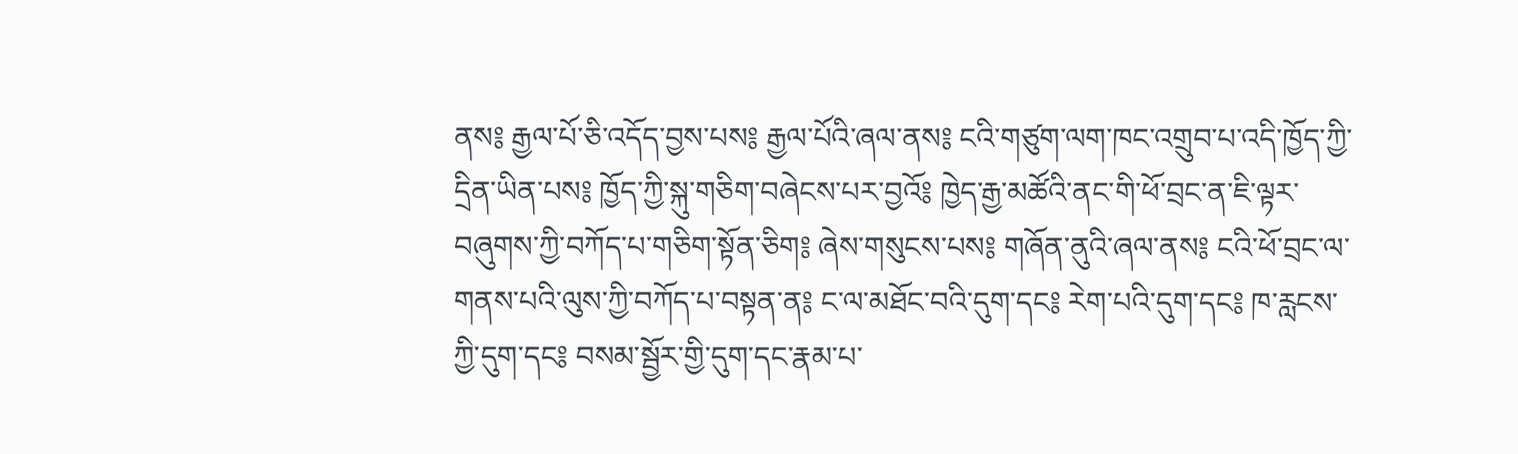ནས༔ རྒྱལ་པོ་ཅི་འདོད་བྱས་པས༔ རྒྱལ་པོའི་ཞལ་ནས༔ ངའི་གཙུག་ལག་ཁང་འགྲུབ་པ་འདི་ཁྱོད་ཀྱི་དྲིན་ཡིན་པས༔ ཁྱོད་ཀྱི་སྐུ་གཅིག་བཞེངས་པར་བྱའོ༔ ཁྱེད་རྒྱ་མཚོའི་ནང་གི་ཕོ་བྲང་ན་ཇི་ལྟར་བཞུགས་ཀྱི་བཀོད་པ་གཅིག་སྟོན་ཅིག༔ ཞེས་གསུངས་པས༔ གཞོན་ནུའི་ཞལ་ནས༔ ངའི་ཕོ་བྲང་ལ་གནས་པའི་ལུས་ཀྱི་བཀོད་པ་བསྟན་ན༔ ང་ལ་མཐོང་བའི་དུག་དང༔ རེག་པའི་དུག་དང༔ ཁ་རླངས་ཀྱི་དུག་དང༔ བསམ་སྦྱོར་གྱི་དུག་དང་རྣམ་པ་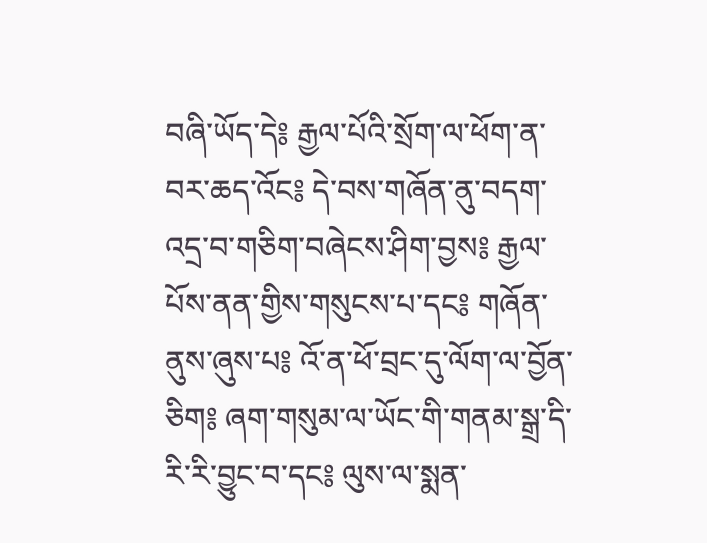བཞི་ཡོད་དེ༔ རྒྱལ་པོའི་སྲོག་ལ་ཕོག་ན་བར་ཆད་འོང༔ དེ་བས་གཞོན་ནུ་བདག་འདྲ་བ་གཅིག་བཞེངས་ཤིག་བྱས༔ རྒྱལ་པོས་ནན་གྱིས་གསུངས་པ་དང༔ གཞོན་ནུས་ཞུས་པ༔ འོ་ན་ཕོ་བྲང་དུ་ལོག་ལ་བྱོན་ཅིག༔ ཞག་གསུམ་ལ་ཡོང་གི་གནམ་སྒྲ་དི་རི་རི་བྱུང་བ་དང༔ ལུས་ལ་སྨན་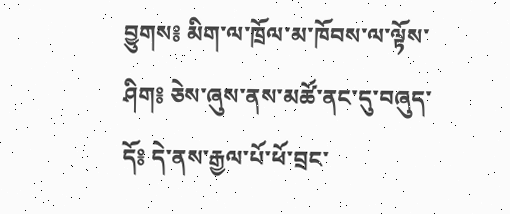བྱུགས༔ མིག་ལ་ཁྲོལ་མ་ཁོབས་ལ་ལྟོས་ཤིག༔ ཅེས་ཞུས་ནས་མཚོ་ནང་དུ་བཞུད་དོ༔ དེ་ནས་རྒྱལ་པོ་ཕོ་བྲང་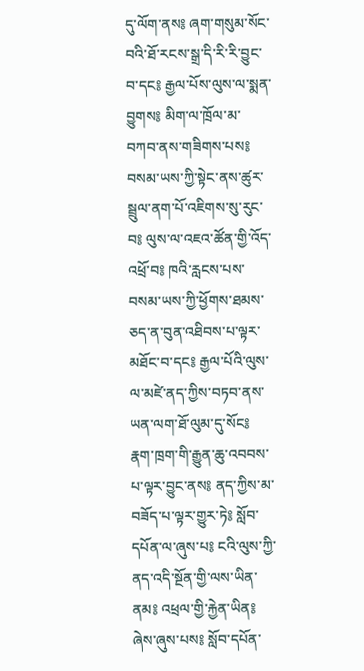དུ་ལོག་ནས༔ ཞག་གསུམ་སོང་བའི་ཐོ་རངས་སྒྲ་དི་རི་རི་བྱུང་བ་དང༔ རྒྱལ་པོས་ལུས་ལ་སྨན་བྱུགས༔ མིག་ལ་ཁྲོལ་མ་བཀབ་ནས་གཟིགས་པས༔ བསམ་ཡས་ཀྱི་སྟེང་ནས་ཚུར་སྦྲུལ་ནག་པོ་འཇིགས་སུ་རུང་བ༔ ལུས་ལ་འཇའ་ཚོན་གྱི་འོད་འཕྲོ་བ༔ ཁའི་རླངས་པས་བསམ་ཡས་ཀྱི་ཕྱོགས་ཐམས་ཅད་ན་བུན་འཐིབས་པ་ལྟར་མཐོང་བ་དང༔ རྒྱལ་པོའི་ལུས་ལ་མཛེ་ནད་ཀྱིས་བཏབ་ནས་ཡན་ལག་ཐོ་ལུམ་དུ་སོང༔ རྣག་ཁྲག་གི་རྒྱུན་ཆུ་འབབས་པ་ལྟར་བྱུང་ནས༔ ནད་ཀྱིས་མ་བཟོད་པ་ལྟར་གྱུར་ཏེ༔ སློབ་དཔོན་ལ་ཞུས་པ༔ ངའི་ལུས་ཀྱི་ནད་འདི་སྔོན་གྱི་ལས་ཡིན་ནམ༔ འཕྲལ་གྱི་རྐྱེན་ཡིན༔ ཞེས་ཞུས་པས༔ སློབ་དཔོན་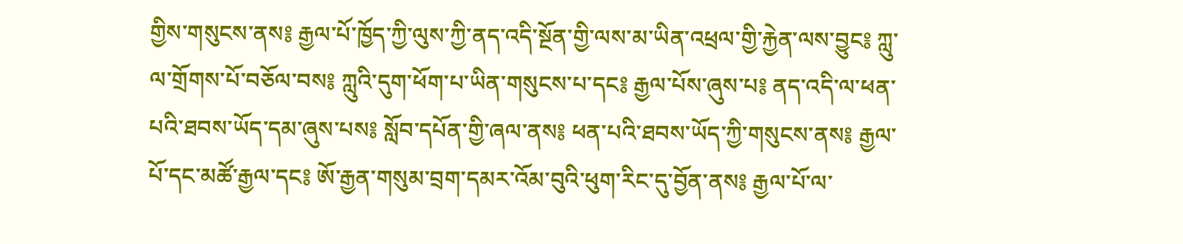གྱིས་གསུངས་ནས༔ རྒྱལ་པོ་ཁྱོད་ཀྱི་ལུས་ཀྱི་ནད་འདི་སྔོན་གྱི་ལས་མ་ཡིན་འཕྲལ་གྱི་རྐྱེན་ལས་བྱུང༔ ཀླུ་ལ་གྲོགས་པོ་བཅོལ་བས༔ ཀླུའི་དུག་ཕོག་པ་ཡིན་གསུངས་པ་དང༔ རྒྱལ་པོས་ཞུས་པ༔ ནད་འདི་ལ་ཕན་པའི་ཐབས་ཡོད་དམ་ཞུས་པས༔ སློབ་དཔོན་གྱི་ཞལ་ནས༔ ཕན་པའི་ཐབས་ཡོད་ཀྱི་གསུངས་ནས༔ རྒྱལ་པོ་དང་མཚོ་རྒྱལ་དང༔ ཨོ་རྒྱན་གསུམ་བྲག་དམར་འོམ་བུའི་ཕུག་རིང་དུ་བྱོན་ནས༔ རྒྱལ་པོ་ལ་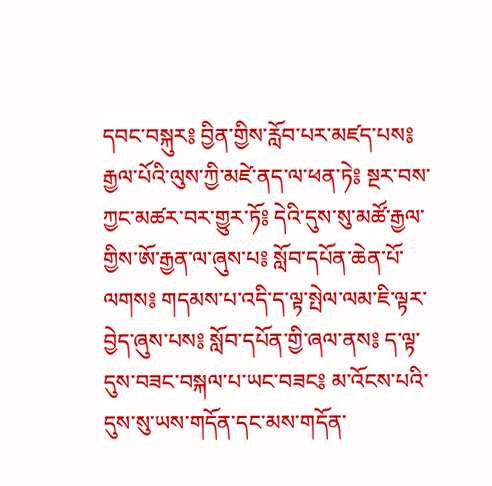དབང་བསྐུར༔ བྱིན་གྱིས་རློབ་པར་མཛད་པས༔ རྒྱལ་པོའི་ལུས་ཀྱི་མཛེ་ནད་ལ་ཕན་ཏེ༔ སྔར་བས་ཀྱང་མཚར་བར་གྱུར་ཏོ༔ དེའི་དུས་སུ་མཚོ་རྒྱལ་གྱིས་ཨོ་རྒྱན་ལ་ཞུས་པ༔ སློབ་དཔོན་ཆེན་པོ་ལགས༔ གདམས་པ་འདི་ད་ལྟ་སྤེལ་ལམ་ཇི་ལྟར་བྱེད་ཞུས་པས༔ སློབ་དཔོན་གྱི་ཞལ་ནས༔ ད་ལྟ་དུས་བཟང་བསྐལ་པ་ཡང་བཟང༔ མ་འོངས་པའི་དུས་སུ་ཡས་གདོན་དང་མས་གདོན་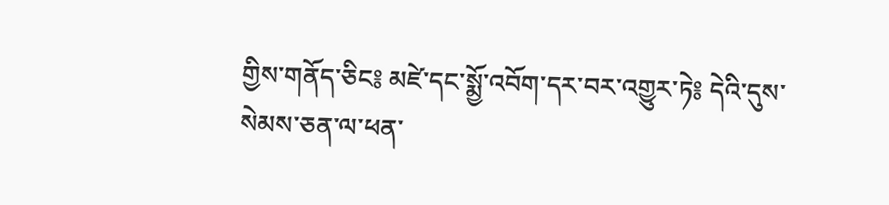གྱིས་གནོད་ཅིང༔ མཛེ་དང་སྨྱོ་འབོག་དར་བར་འགྱུར་ཏེ༔ དེའི་དུས་སེམས་ཅན་ལ་ཕན་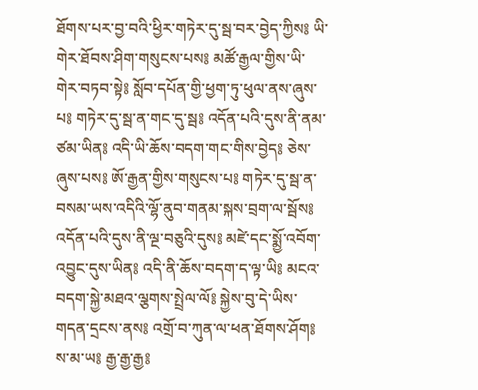ཐོགས་པར་བྱ་བའི་ཕྱིར་གཏེར་དུ་སྦ་བར་བྱེད་ཀྱིས༔ ཡི་གེར་ཐོབས་ཤིག་གསུངས་པས༔ མཚོ་རྒྱལ་གྱིས་ཡི་གེར་བཏབ་སྟེ༔ སློབ་དཔོན་གྱི་ཕྱག་ཏུ་ཕུལ་ནས་ཞུས་པ༔ གཏེར་དུ་སྦ་ན་གང་དུ་སྦ༔ འདོན་པའི་དུས་ནི་ནམ་ཙམ་ཡིན༔ འདི་ཡི་ཆོས་བདག་གང་གིས་བྱེད༔ ཅེས་ཞུས་པས༔ ཨོ་རྒྱན་གྱིས་གསུངས་པ༔ གཏེར་དུ་སྦ་ན་བསམ་ཡས་འདིའི་ལྷོ་ནུབ་གནམ་སྐས་བྲག་ལ་སྦོས༔ འདོན་པའི་དུས་ནི་ལྔ་བཅུའི་དུས༔ མཛེ་དང་སྨྱོ་འབོག་འབྱུང་དུས་ཡིན༔ འདི་ནི་ཆོས་བདག་ད་ལྟ་ཡི༔ མངའ་བདག་སྐྱེ་མཐའ་ལྕགས་སྤྲེལ་ལོ༔ སྐྱེས་བུ་དེ་ཡིས་གདན་དྲངས་ནས༔ འགྲོ་བ་ཀུན་ལ་ཕན་ཐོགས་ཤོག༔ ས་མ་ཡ༔ རྒྱ་རྒྱ་རྒྱ༔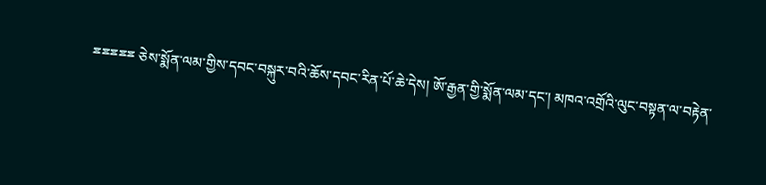ྈྈྈྈྈ ཅེས་སྨོན་ལམ་གྱིས་དབང་བསྐུར་བའི་ཆོས་དབང་རིན་པོ་ཆེ་དེས། ཨོ་རྒྱན་གྱི་སྨོན་ལམ་དང་། མཁའ་འགྲོའི་ལུང་བསྟན་ལ་བརྟེན་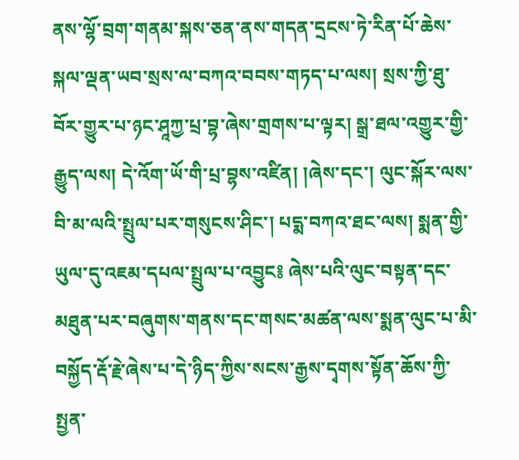ནས་ལྷོ་བྲག་གནམ་སྐས་ཅན་ནས་གདན་དྲངས་ཏེ་རིན་པོ་ཆེས་སྐལ་ལྡན་ཡབ་སྲས་ལ་བཀའ་བབས་གཏད་པ་ལས། སྲས་ཀྱི་ཐུ་བོར་གྱུར་པ་ཉང་ཤཱཀྱ་པྲ་བྷ་ཞེས་གྲགས་པ་ལྟར། སྒྲ་ཐལ་འགྱུར་གྱི་རྒྱུད་ལས། དེ་འོག་ཡོ་གི་པྲ་བྷས་འཛིན། །ཞེས་དང་། ལུང་སྐོར་ལས་བི་མ་ལའི་སྤྲུལ་པར་གསུངས་ཤིང་། པདྨ་བཀའ་ཐང་ལས། སྨན་གྱི་ཡུལ་དུ་འཇམ་དཔལ་སྤྲུལ་པ་འབྱུང༔ ཞེས་པའི་ལུང་བསྟན་དང་མཐུན་པར་བཞུགས་གནས་དང་གསང་མཚན་ལས་སྨན་ལུང་པ་མི་བསྐྱོད་རྡོ་རྗེ་ཞེས་པ་དེ་ཉིད་ཀྱིས་སངས་རྒྱས་དྭགས་སྟོན་ཆོས་ཀྱི་སྤྱན་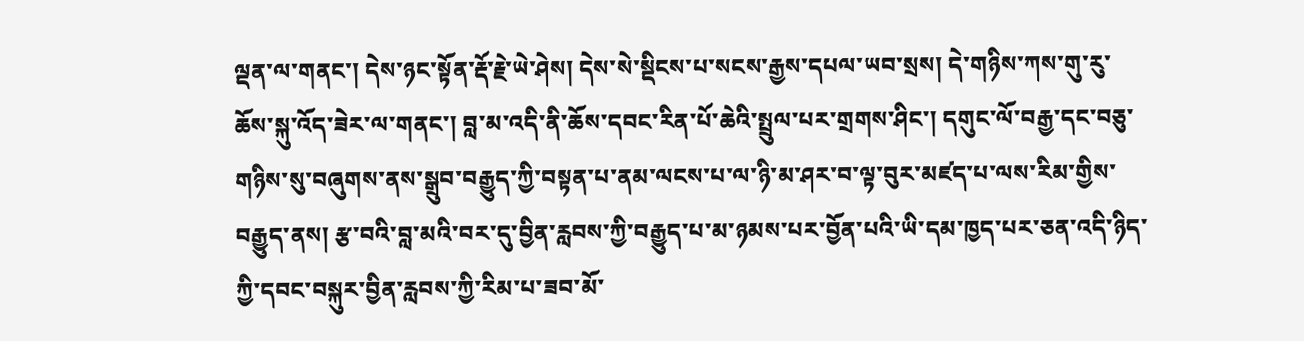ལྡན་ལ་གནང་། དེས་ཉང་སྟོན་རྡོ་རྗེ་ཡེ་ཤེས། དེས་སེ་སྡིངས་པ་སངས་རྒྱས་དཔལ་ཡབ་སྲས། དེ་གཉིས་ཀས་གུ་རུ་ཆོས་སྐུ་འོད་ཟེར་ལ་གནང་། བླ་མ་འདི་ནི་ཆོས་དབང་རིན་པོ་ཆེའི་སྤྲུལ་པར་གྲགས་ཤིང་། དགུང་ལོ་བརྒྱ་དང་བཅུ་གཉིས་སུ་བཞུགས་ནས་སྒྲུབ་བརྒྱུད་ཀྱི་བསྟན་པ་ནམ་ལངས་པ་ལ་ཉི་མ་ཤར་བ་ལྟ་བུར་མཛད་པ་ལས་རིམ་གྱིས་བརྒྱུད་ནས། རྩ་བའི་བླ་མའི་བར་དུ་བྱིན་རླབས་ཀྱི་བརྒྱུད་པ་མ་ཉམས་པར་བྱོན་པའི་ཡི་དམ་ཁྱད་པར་ཅན་འདི་ཉིད་ཀྱི་དབང་བསྐུར་བྱིན་རླབས་ཀྱི་རིམ་པ་ཟབ་མོ་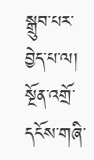སྒྲུབ་པར་བྱེད་པ་ལ། སྔོན་འགྲོ་དངོས་གཞི་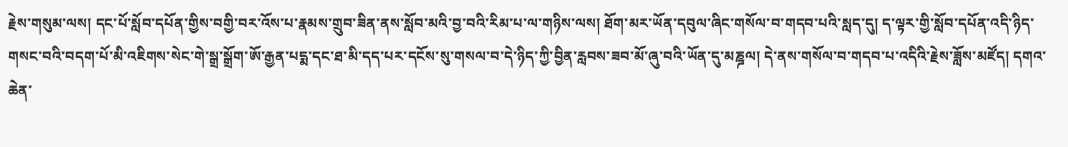རྗེས་གསུམ་ལས། དང་པོ་སློབ་དཔོན་གྱིས་བགྱི་བར་འོས་པ་རྣམས་གྲུབ་ཟིན་ནས་སློབ་མའི་བྱ་བའི་རིམ་པ་ལ་གཉིས་ལས། ཐོག་མར་ཡོན་དབུལ་ཞིང་གསོལ་བ་གདབ་པའི་སླད་དུ། ད་ལྟར་གྱི་སློབ་དཔོན་འདི་ཉིད་གསང་བའི་བདག་པོ་མི་འཇིགས་སེང་གེ་སྒྲ་སྒྲོག་ཨོ་རྒྱན་པདྨ་དང་ཐ་མི་དད་པར་དངོས་སུ་གསལ་བ་དེ་ཉིད་ཀྱི་བྱིན་རླབས་ཟབ་མོ་ཞུ་བའི་ཡོན་དུ་མཎྜལ། དེ་ནས་གསོལ་བ་གདབ་པ་འདིའི་རྗེས་ཟློས་མཛོད། དགའ་ཆེན་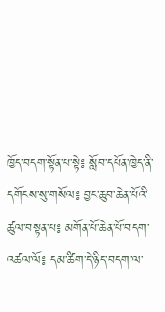ཁྱོད་བདག་སྟོན་པ་སྟེ༔ སློབ་དཔོན་ཁྱེད་ནི་དགོངས་སུ་གསོལ༔ བྱང་ཆུབ་ཆེན་པོའི་ཚུལ་བསྟན་པ༔ མགོན་པོ་ཆེན་པོ་བདག་འཚལ་ལོ༔ དམ་ཚིག་དེ་ཉིད་བདག་ལ་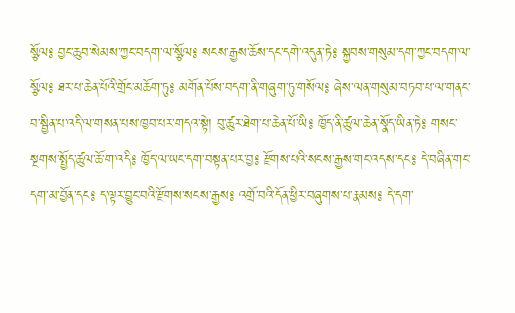སྩོལ༔ བྱང་ཆུབ་སེམས་ཀྱང་བདག་ལ་སྩོལ༔ སངས་རྒྱས་ཆོས་དང་དགེ་འདུན་ཏེ༔ སྐྱབས་གསུམ་དག་ཀྱང་བདག་ལ་སྩོལ༔ ཐར་པ་ཆེན་པོའི་གྲོང་མཆོག་ཏུ༔ མགོན་པོས་བདག་ནི་གཞུག་ཏུ་གསོལ༔ ཞེས་ལན་གསུམ་བཏབ་པ་ལ་གནང་བ་སྦྱིན་པ་འདི་ལ་གསན་པས་ཁྱབ་པར་གདའ་སྟེ། བུ་ཚུར་ཐེག་པ་ཆེན་པོ་ཡི༔ ཁྱོད་ནི་ཚུལ་ཆེན་སྣོད་ཡིན་ཏེ༔ གསང་སྔགས་སྤྱོད་ཚུལ་ཆོ་ག་འདི༔ ཁྱོད་ལ་ཡང་དག་བསྟན་པར་བྱ༔ རྫོགས་པའི་སངས་རྒྱས་གང་འདས་དང༔ དེ་བཞིན་གང་དག་མ་བྱོན་དང༔ ད་ལྟར་བྱུང་བའི་རྫོགས་སངས་རྒྱས༔ འགྲོ་བའི་དོན་ཕྱིར་བཞུགས་པ་རྣམས༔ དེ་དག་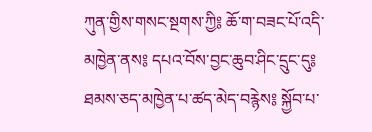ཀུན་གྱིས་གསང་སྔགས་ཀྱི༔ ཆོ་ག་བཟང་པོ་འདི་མཁྱེན་ནས༔ དཔའ་བོས་བྱང་ཆུབ་ཤིང་དྲུང་དུ༔ ཐམས་ཅད་མཁྱེན་པ་ཚད་མེད་བརྙེས༔ སྐྱོབ་པ་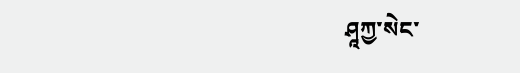ཤཱཀྱ་སེང་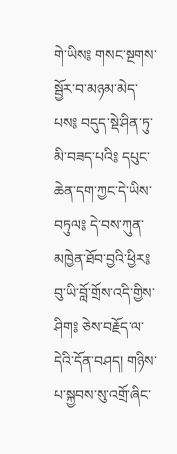གེ་ཡིས༔ གསང་སྔགས་སྦྱོར་བ་མཉམ་མེད་པས༔ བདུད་སྡེ་ཤིན་ཏུ་མི་བཟད་པའི༔ དཔུང་ཆེན་དག་ཀྱང་དེ་ཡིས་བཏུལ༔ དེ་བས་ཀུན་མཁྱེན་ཐོབ་བྱའི་ཕྱིར༔ བུ་ཡི་བློ་གྲོས་འདི་གྱིས་ཤིག༔ ཅེས་བརྗོད་ལ་དེའི་དོན་བཤད། གཉིས་པ་སྐྱབས་སུ་འགྲོ་ཞིང་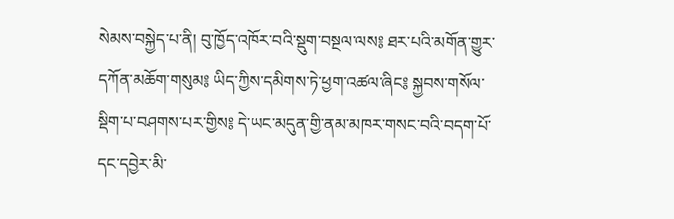སེམས་བསྐྱེད་པ་ནི། བུ་ཁྱོད་འཁོར་བའི་སྡུག་བསྔལ་ལས༔ ཐར་པའི་མགོན་གྱུར་དཀོན་མཆོག་གསུམ༔ ཡིད་ཀྱིས་དམིགས་ཏེ་ཕྱག་འཚལ་ཞིང༔ སྐྱབས་གསོལ་སྡིག་པ་བཤགས་པར་གྱིས༔ དེ་ཡང་མདུན་གྱི་ནམ་མཁར་གསང་བའི་བདག་པོ་དང་དབྱེར་མི་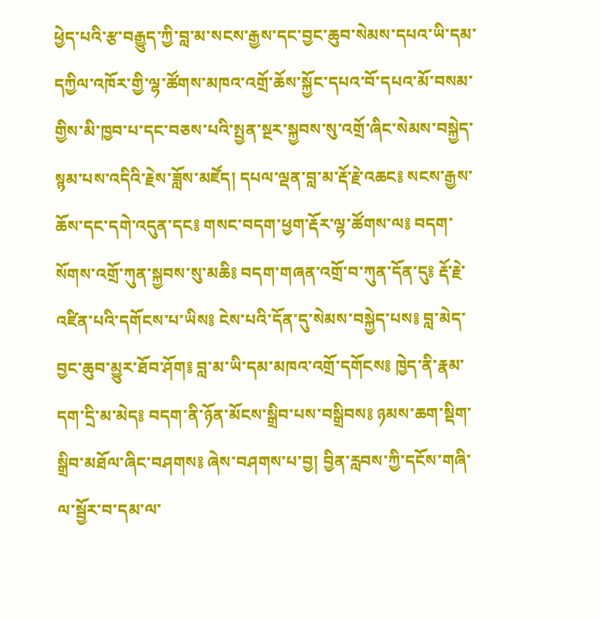ཕྱེད་པའི་རྩ་བརྒྱུད་ཀྱི་བླ་མ་སངས་རྒྱས་དང་བྱང་ཆུབ་སེམས་དཔའ་ཡི་དམ་དཀྱིལ་འཁོར་གྱི་ལྷ་ཚོགས་མཁའ་འགྲོ་ཆོས་སྐྱོང་དཔའ་བོ་དཔའ་མོ་བསམ་གྱིས་མི་ཁྱབ་པ་དང་བཅས་པའི་སྤྱན་སྔར་སྐྱབས་སུ་འགྲོ་ཞིང་སེམས་བསྐྱེད་སྙམ་པས་འདིའི་རྗེས་ཟློས་མཛོད། དཔལ་ལྡན་བླ་མ་རྡོ་རྗེ་འཆང༔ སངས་རྒྱས་ཆོས་དང་དགེ་འདུན་དང༔ གསང་བདག་ཕྱག་རྡོར་ལྷ་ཚོགས་ལ༔ བདག་སོགས་འགྲོ་ཀུན་སྐྱབས་སུ་མཆི༔ བདག་གཞན་འགྲོ་བ་ཀུན་དོན་དུ༔ རྡོ་རྗེ་འཛིན་པའི་དགོངས་པ་ཡིས༔ ངེས་པའི་དོན་དུ་སེམས་བསྐྱེད་པས༔ བླ་མེད་བྱང་ཆུབ་མྱུར་ཐོབ་ཤོག༔ བླ་མ་ཡི་དམ་མཁའ་འགྲོ་དགོངས༔ ཁྱེད་ནི་རྣམ་དག་དྲི་མ་མེད༔ བདག་ནི་ཉོན་མོངས་སྒྲིབ་པས་བསྒྲིབས༔ ཉམས་ཆག་སྡིག་སྒྲིབ་མཐོལ་ཞིང་བཤགས༔ ཞེས་བཤགས་པ་བྱ། བྱིན་རླབས་ཀྱི་དངོས་གཞི་ལ་སྦྱོར་བ་དམ་ལ་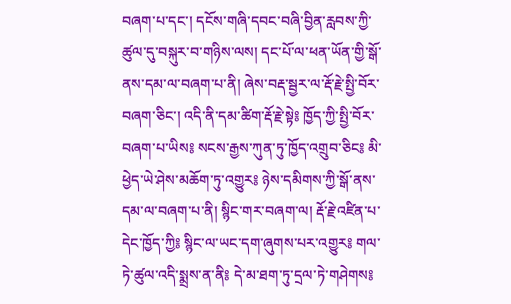བཞག་པ་དང་། དངོས་གཞི་དབང་བཞི་བྱིན་རླབས་ཀྱི་ཚུལ་དུ་བསྐུར་བ་གཉིས་ལས། དང་པོ་ལ་ཕན་ཡོན་གྱི་སྒོ་ནས་དམ་ལ་བཞག་པ་ནི། ཞེས་བརྡ་སྦྱར་ལ་རྡོ་རྗེ་སྤྱི་བོར་བཞག་ཅིང་། འདི་ནི་དམ་ཚིག་རྡོ་རྗེ་སྟེ༔ ཁྱོད་ཀྱི་སྤྱི་བོར་བཞག་པ་ཡིས༔ སངས་རྒྱས་ཀུན་ཏུ་ཁྱོད་འགྲུབ་ཅིང༔ མི་ཕྱེད་ཡེ་ཤེས་མཆོག་ཏུ་འགྱུར༔ ཉེས་དམིགས་ཀྱི་སྒོ་ནས་དམ་ལ་བཞག་པ་ནི། སྙིང་གར་བཞག་ལ། རྡོ་རྗེ་འཛིན་པ་དེང་ཁྱོད་ཀྱི༔ སྙིང་ལ་ཡང་དག་ཞུགས་པར་འགྱུར༔ གལ་ཏེ་ཚུལ་འདི་སྨྲས་ན་ནི༔ དེ་མ་ཐག་ཏུ་དྲལ་ཏེ་གཤེགས༔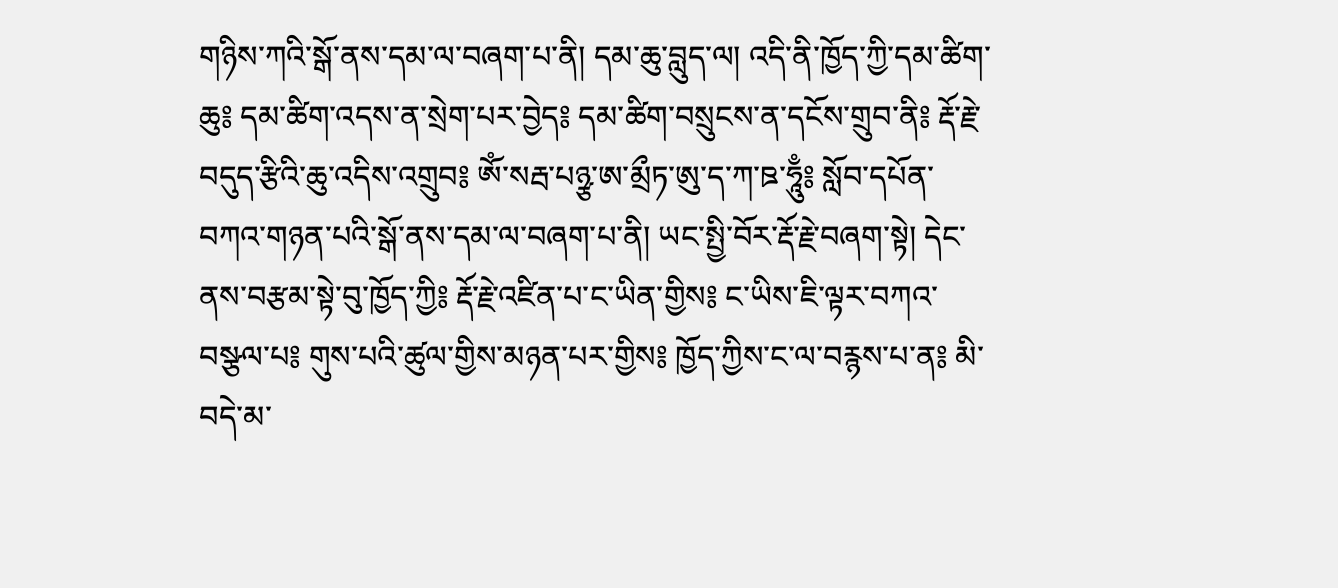གཉིས་ཀའི་སྒོ་ནས་དམ་ལ་བཞག་པ་ནི། དམ་ཆུ་བླུད་ལ། འདི་ནི་ཁྱོད་ཀྱི་དམ་ཚིག་ཆུ༔ དམ་ཚིག་འདས་ན་སྲེག་པར་བྱེད༔ དམ་ཚིག་བསྲུངས་ན་དངོས་གྲུབ་ནི༔ རྡོ་རྗེ་བདུད་རྩིའི་ཆུ་འདིས་འགྲུབ༔ ཨོཾ་སརྦ་པཉྩ་ཨ་མྲྀཏ་ཨུ་ད་ཀ་ཋ་ཧཱུྃ༔ སློབ་དཔོན་བཀའ་གཉན་པའི་སྒོ་ནས་དམ་ལ་བཞག་པ་ནི། ཡང་སྤྱི་བོར་རྡོ་རྗེ་བཞག་སྟེ། དེང་ནས་བརྩམ་སྟེ་བུ་ཁྱོད་ཀྱི༔ རྡོ་རྗེ་འཛིན་པ་ང་ཡིན་གྱིས༔ ང་ཡིས་ཇི་ལྟར་བཀའ་བསྩལ་པ༔ གུས་པའི་ཚུལ་གྱིས་མཉན་པར་གྱིས༔ ཁྱོད་ཀྱིས་ང་ལ་བརྙས་པ་ན༔ མི་བདེ་མ་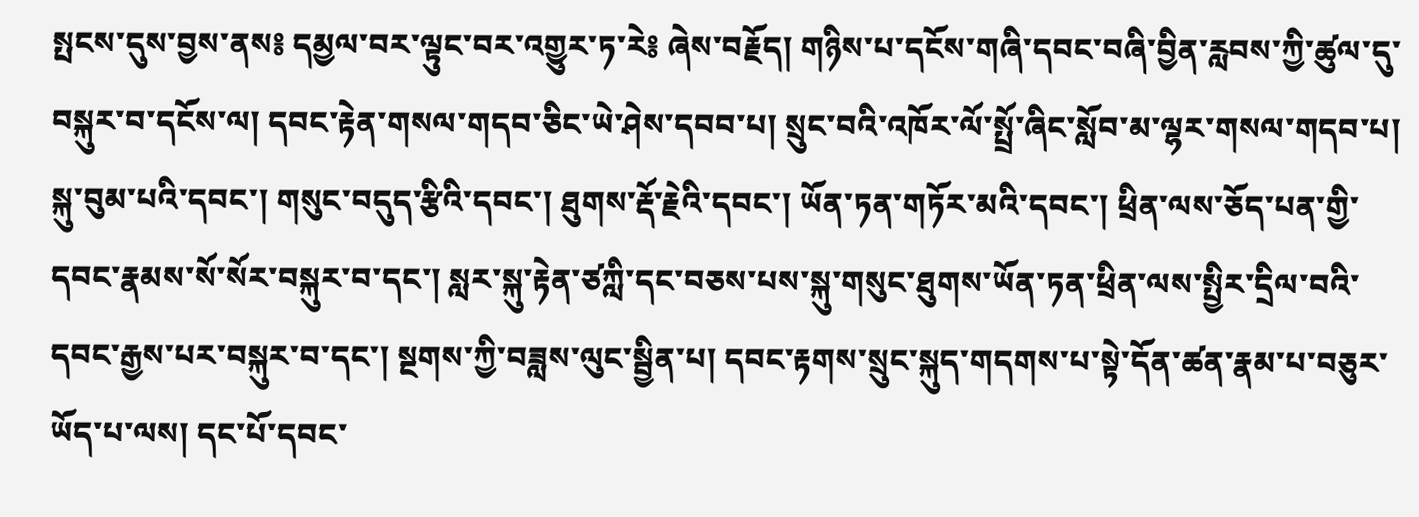སྤངས་དུས་བྱས་ནས༔ དམྱལ་བར་ལྟུང་བར་འགྱུར་ཏ་རེ༔ ཞེས་བརྗོད། གཉིས་པ་དངོས་གཞི་དབང་བཞི་བྱིན་རླབས་ཀྱི་ཚུལ་དུ་བསྐུར་བ་དངོས་ལ། དབང་རྟེན་གསལ་གདབ་ཅིང་ཡེ་ཤེས་དབབ་པ། སྲུང་བའི་འཁོར་ལོ་སྤྲོ་ཞིང་སློབ་མ་ལྷར་གསལ་གདབ་པ། སྐུ་བུམ་པའི་དབང་། གསུང་བདུད་རྩིའི་དབང་། ཐུགས་རྡོ་རྗེའི་དབང་། ཡོན་ཏན་གཏོར་མའི་དབང་། ཕྲིན་ལས་ཅོད་པན་གྱི་དབང་རྣམས་སོ་སོར་བསྐུར་བ་དང་། སླར་སྐུ་རྟེན་ཙཀླི་དང་བཅས་པས་སྐུ་གསུང་ཐུགས་ཡོན་ཏན་ཕྲིན་ལས་སྤྱིར་དྲིལ་བའི་དབང་རྒྱས་པར་བསྐུར་བ་དང་། སྔགས་ཀྱི་བཟླས་ལུང་སྦྱིན་པ། དབང་རྟགས་སྲུང་སྐུད་གདགས་པ་སྟེ་དོན་ཚན་རྣམ་པ་བཅུར་ཡོད་པ་ལས། དང་པོ་དབང་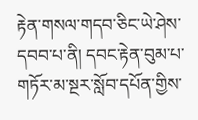རྟེན་གསལ་གདབ་ཅིང་ཡེ་ཤེས་དབབ་པ་ནི། དབང་རྟེན་བུམ་པ་གཏོར་མ་སྔར་སློབ་དཔོན་གྱིས་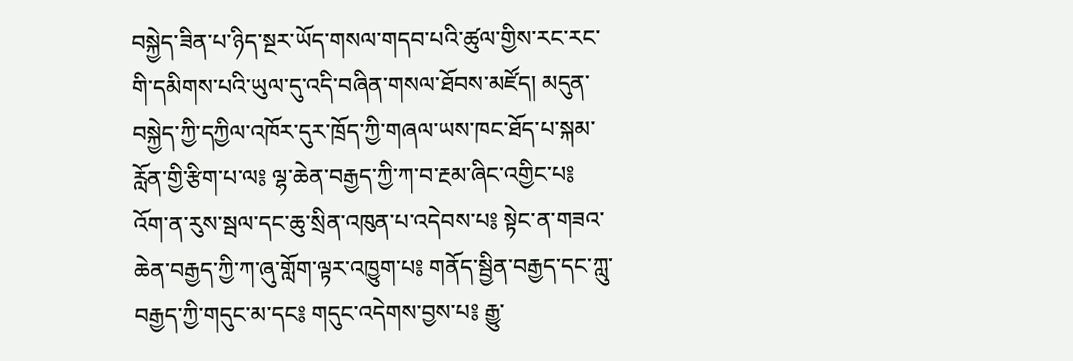བསྐྱེད་ཟིན་པ་ཉིད་སྔར་ཡོད་གསལ་གདབ་པའི་ཚུལ་གྱིས་རང་རང་གི་དམིགས་པའི་ཡུལ་དུ་འདི་བཞིན་གསལ་ཐོབས་མཛོད། མདུན་བསྐྱེད་ཀྱི་དཀྱིལ་འཁོར་དུར་ཁྲོད་ཀྱི་གཞལ་ཡས་ཁང་ཐོད་པ་སྐམ་རློན་གྱི་རྩིག་པ་ལ༔ ལྷ་ཆེན་བརྒྱད་ཀྱི་ཀ་བ་རྔམ་ཞིང་འགྱིང་པ༔ འོག་ན་རུས་སྦལ་དང་ཆུ་སྲིན་འཁུན་པ་འདེབས་པ༔ སྟེང་ན་གཟའ་ཆེན་བརྒྱད་ཀྱི་ཀ་ཞུ་གློག་ལྟར་འཁྱུག་པ༔ གནོད་སྦྱིན་བརྒྱད་དང་ཀླུ་བརྒྱད་ཀྱི་གདུང་མ་དང༔ གདུང་འདེགས་བྱས་པ༔ རྒྱུ་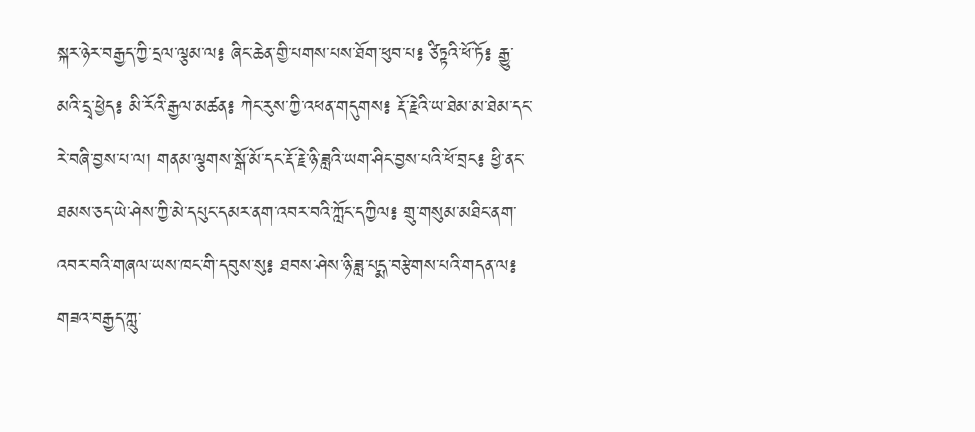སྐར་ཉེར་བརྒྱད་ཀྱི་དྲལ་ལྕམ་ལ༔ ཞིང་ཆེན་གྱི་པགས་པས་ཐོག་ཕུབ་པ༔ ཙིཏྟའི་ཕོ་ཏོ༔ རྒྱུ་མའི་དྲྭ་ཕྱེད༔ མི་རོའི་རྒྱལ་མཚན༔ ཀེང་རུས་ཀྱི་འཕན་གདུགས༔ རྡོ་རྗེའི་ཡ་ཐེམ་མ་ཐེམ་དང་རེ་བཞི་བྱས་པ་ལ། གནམ་ལྕགས་སྒོ་མོ་དང་རྡོ་རྗེ་ཉི་ཟླའི་ཡག་ཤིང་བྱས་པའི་ཕོ་བྲང༔ ཕྱི་ནང་ཐམས་ཅད་ཡེ་ཤེས་ཀྱི་མེ་དཔུང་དམར་ནག་འབར་བའི་ཀློང་དཀྱིལ༔ གྲུ་གསུམ་མཐིང་ནག་འབར་བའི་གཞལ་ཡས་ཁང་གི་དབུས་སུ༔ ཐབས་ཤེས་ཉི་ཟླ་པདྨ་བརྩེགས་པའི་གདན་ལ༔ གཟའ་བརྒྱད་ཀླུ་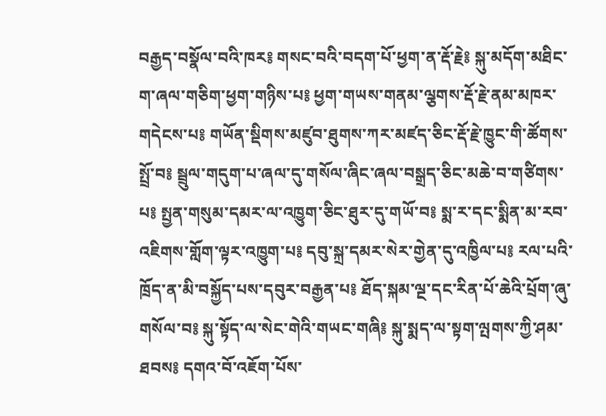བརྒྱད་བསྣོལ་བའི་ཁར༔ གསང་བའི་བདག་པོ་ཕྱག་ན་རྡོ་རྗེ༔ སྐུ་མདོག་མཐིང་ག་ཞལ་གཅིག་ཕྱག་གཉིས་པ༔ ཕྱག་གཡས་གནམ་ལྕགས་རྡོ་རྗེ་ནམ་མཁར་གདེངས་པ༔ གཡོན་སྡིགས་མཛུབ་ཐུགས་ཀར་མཛད་ཅིང་རྡོ་རྗེ་ཁྱུང་གི་ཚོགས་སྤྲོ་བ༔ སྦྲུལ་གདུག་པ་ཞལ་དུ་གསོལ་ཞིང་ཞལ་བསྒྲད་ཅིང་མཆེ་བ་གཙིགས་པ༔ སྤྱན་གསུམ་དམར་ལ་འཁྱུག་ཅིང་ཐུར་དུ་གཡོ་བ༔ སྨ་ར་དང་སྨིན་མ་རབ་འཇིགས་གློག་ལྟར་འཁྱུག་པ༔ དབུ་སྐྲ་དམར་སེར་གྱེན་དུ་འཁྱིལ་པ༔ རལ་པའི་ཁྲོད་ན་མི་བསྐྱོད་པས་དབུར་བརྒྱན་པ༔ ཐོད་སྐམ་ལྔ་དང་རིན་པོ་ཆེའི་པྲོག་ཞུ་གསོལ་བ༔ སྐུ་སྟོད་ལ་སེང་གེའི་གཡང་གཞི༔ སྐུ་སྨད་ལ་སྟག་ལྤགས་ཀྱི་ཤམ་ཐབས༔ དགའ་བོ་འཇོག་པོས་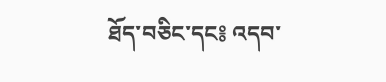ཐོད་བཅིང་དང༔ འདབ་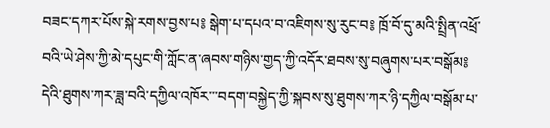བཟང་དཀར་པོས་སྐེ་རགས་བྱས་པ༔ སྒེག་པ་དཔའ་བ་འཇིགས་སུ་རུང་བ༔ ཁྲོ་བོ་དུ་མའི་སྤྲིན་འཕྲོ་བའི་ཡེ་ཤེས་ཀྱི་མེ་དཔུང་གི་ཀློང་ན་ཞབས་གཉིས་གྱད་ཀྱི་འདོར་ཐབས་སུ་བཞུགས་པར་བསྒོམ༔ དེའི་ཐུགས་ཀར་ཟླ་བའི་དཀྱིལ་འཁོར་་་བདག་བསྐྱེད་ཀྱི་སྐབས་སུ་ཐུགས་ཀར་ཉི་དཀྱིལ་བསྒོམ་པ་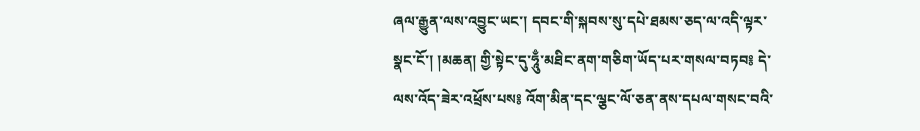ཞལ་རྒྱུན་ལས་འབྱུང་ཡང་། དབང་གི་སྐབས་སུ་དཔེ་ཐམས་ཅད་ལ་འདི་ལྟར་སྣང་ངོ་། །མཆན། གྱི་སྟེང་དུ་ཧཱུྃ་མཐིང་ནག་གཅིག་ཡོད་པར་གསལ་བཏབ༔ དེ་ལས་འོད་ཟེར་འཕྲོས་པས༔ འོག་མིན་དང་ལྕང་ལོ་ཅན་ནས་དཔལ་གསང་བའི་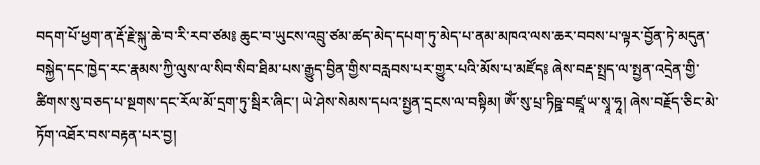བདག་པོ་ཕྱག་ན་རྡོ་རྗེ་སྐུ་ཆེ་བ་རི་རབ་ཙམ༔ ཆུང་བ་ཡུངས་འབྲུ་ཙམ་ཚད་མེད་དཔག་ཏུ་མེད་པ་ནམ་མཁའ་ལས་ཆར་བབས་པ་ལྟར་བྱོན་ཏེ་མདུན་བསྐྱེད་དང་ཁྱེད་རང་རྣམས་ཀྱི་ལུས་ལ་སིབ་སིབ་ཐིམ་པས་རྒྱུད་བྱིན་གྱིས་བརླབས་པར་གྱུར་པའི་མོས་པ་མཛོད༔ ཞེས་བརྡ་སྤྲད་ལ་སྤྱན་འདྲེན་གྱི་ཚིགས་སུ་བཅད་པ་སྔགས་དང་རོལ་མོ་དྲག་ཏུ་སྦིར་ཞིང་། ཡེ་ཤེས་སེམས་དཔའ་སྤྱན་དྲངས་ལ་བསྟིམ། ཨོཾ་སུ་པྲ་ཏིཥྛ་བཛྲཱ་ཡ་སྭཱ་ཧཱ། ཞེས་བརྗོད་ཅིང་མེ་ཏོག་འཐོར་བས་བརྟན་པར་བྱ།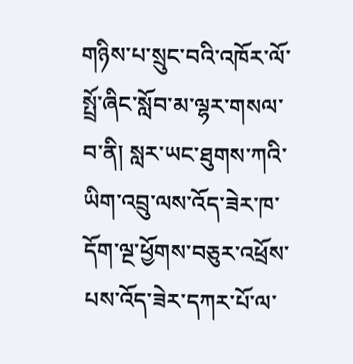གཉིས་པ་སྲུང་བའི་འཁོར་ལོ་སྤྲོ་ཞིང་སློབ་མ་ལྷར་གསལ་བ་ནི། སླར་ཡང་ཐུགས་ཀའི་ཡིག་འབྲུ་ལས་འོད་ཟེར་ཁ་དོག་ལྔ་ཕྱོགས་བཅུར་འཕྲོས་པས་འོད་ཟེར་དཀར་པོ་ལ་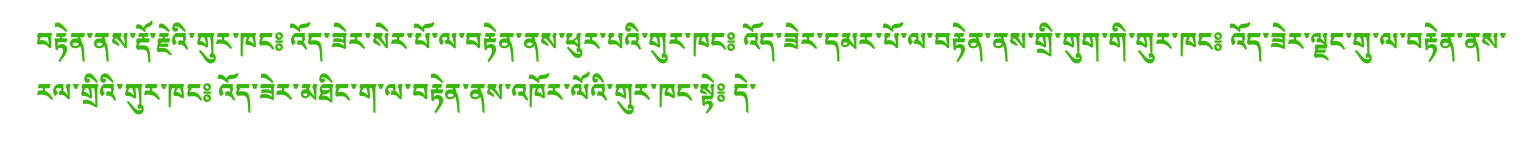བརྟེན་ནས་རྡོ་རྗེའི་གུར་ཁང༔ འོད་ཟེར་སེར་པོ་ལ་བརྟེན་ནས་ཕུར་པའི་གུར་ཁང༔ འོད་ཟེར་དམར་པོ་ལ་བརྟེན་ནས་གྲི་གུག་གི་གུར་ཁང༔ འོད་ཟེར་ལྗང་གུ་ལ་བརྟེན་ནས་རལ་གྲིའི་གུར་ཁང༔ འོད་ཟེར་མཐིང་ག་ལ་བརྟེན་ནས་འཁོར་ལོའི་གུར་ཁང་སྟེ༔ དེ་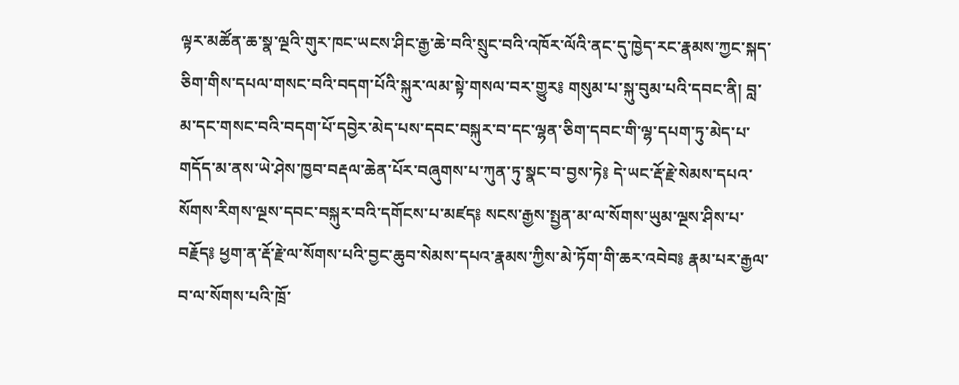ལྟར་མཚོན་ཆ་སྣ་ལྔའི་གུར་ཁང་ཡངས་ཤིང་རྒྱ་ཆེ་བའི་སྲུང་བའི་འཁོར་ལོའི་ནང་དུ་ཁྱེད་རང་རྣམས་ཀྱང་སྐད་ཅིག་གིས་དཔལ་གསང་བའི་བདག་པོའི་སྐུར་ལམ་སྟེ་གསལ་བར་གྱུར༔ གསུམ་པ་སྐུ་བུམ་པའི་དབང་ནི། བླ་མ་དང་གསང་བའི་བདག་པོ་དབྱེར་མེད་པས་དབང་བསྐུར་བ་དང་ལྷན་ཅིག་དབང་གི་ལྷ་དཔག་ཏུ་མེད་པ་གདོད་མ་ནས་ཡེ་ཤེས་ཁྱབ་བརྡལ་ཆེན་པོར་བཞུགས་པ་ཀུན་ཏུ་སྣང་བ་བྱས་ཏེ༔ དེ་ཡང་རྡོ་རྗེ་སེམས་དཔའ་སོགས་རིགས་ལྔས་དབང་བསྐུར་བའི་དགོངས་པ་མཛད༔ སངས་རྒྱས་སྤྱན་མ་ལ་སོགས་ཡུམ་ལྔས་ཤིས་པ་བརྗོད༔ ཕྱག་ན་རྡོ་རྗེ་ལ་སོགས་པའི་བྱང་ཆུབ་སེམས་དཔའ་རྣམས་ཀྱིས་མེ་ཏོག་གི་ཆར་འབེབ༔ རྣམ་པར་རྒྱལ་བ་ལ་སོགས་པའི་ཁྲོ་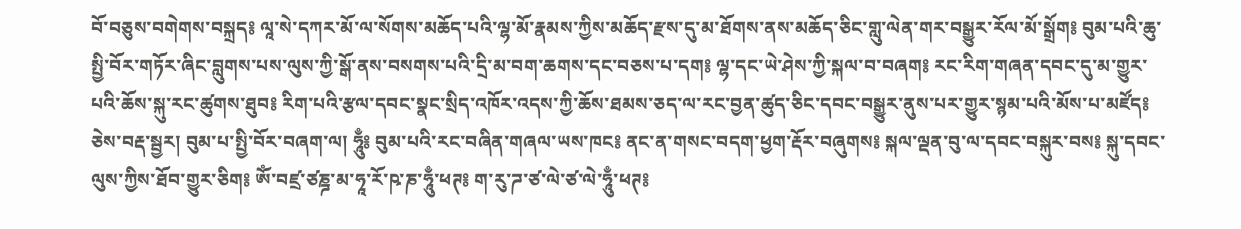བོ་བཅུས་བགེགས་བསྐྲད༔ ལཱ་སེ་དཀར་མོ་ལ་སོགས་མཆོད་པའི་ལྷ་མོ་རྣམས་ཀྱིས་མཆོད་རྫས་དུ་མ་ཐོགས་ནས་མཆོད་ཅིང་གླུ་ལེན་གར་བསྒྱུར་རོལ་མོ་སྒྲོག༔ བུམ་པའི་ཆུ་སྤྱི་བོར་གཏོར་ཞིང་བླུགས་པས་ལུས་ཀྱི་སྒོ་ནས་བསགས་པའི་དྲི་མ་བག་ཆགས་དང་བཅས་པ་དག༔ ལྷ་དང་ཡེ་ཤེས་ཀྱི་སྐལ་བ་བཞག༔ རང་རིག་གཞན་དབང་དུ་མ་གྱུར་པའི་ཆོས་སྐུ་རང་ཚུགས་ཐུབ༔ རིག་པའི་རྩལ་དབང་སྣང་སྲིད་འཁོར་འདས་ཀྱི་ཆོས་ཐམས་ཅད་ལ་རང་བྱན་ཚུད་ཅིང་དབང་བསྒྱུར་ནུས་པར་གྱུར་སྙམ་པའི་མོས་པ་མཛོད༔ ཅེས་བརྡ་སྦྱར། བུམ་པ་སྤྱི་བོར་བཞག་ལ། ཧཱུྃ༔ བུམ་པའི་རང་བཞིན་གཞལ་ཡས་ཁང༔ ནང་ན་གསང་བདག་ཕྱག་རྡོར་བཞུགས༔ སྐལ་ལྡན་བུ་ལ་དབང་བསྐུར་བས༔ སྐུ་དབང་ལུས་ཀྱིས་ཐོབ་གྱུར་ཅིག༔ ཨོཾ་བཛྲ་ཙཎྜ་མ་ཧཱ་རོ་ཥ་ཎ་ཧཱུྃ་ཕཊ༔ ག་རུ་ཌ་ཙ་ལེ་ཙ་ལེ་ཧཱུྃ་ཕཊ༔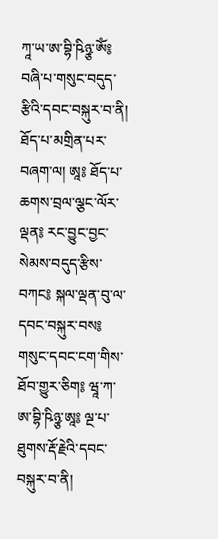ཀཱ་ཡ་ཨ་བྷི་ཥིཉྩ་ཨོཾ༔ བཞི་པ་གསུང་བདུད་རྩིའི་དབང་བསྐུར་བ་ནི། ཐོད་པ་མགྲིན་པར་བཞག་ལ། ཨཱ༔ ཐོད་པ་ཆགས་བྲལ་ལྕང་ལོར་ལྡན༔ རང་བྱུང་བྱང་སེམས་བདུད་རྩིས་བཀང༔ སྐལ་ལྡན་བུ་ལ་དབང་བསྐུར་བས༔ གསུང་དབང་ངག་གིས་ཐོབ་གྱུར་ཅིག༔ ཝཱ་ཀ་ཨ་བྷི་ཥིཉྩ་ཨཱ༔ ལྔ་པ་ཐུགས་རྡོ་རྗེའི་དབང་བསྐུར་བ་ནི།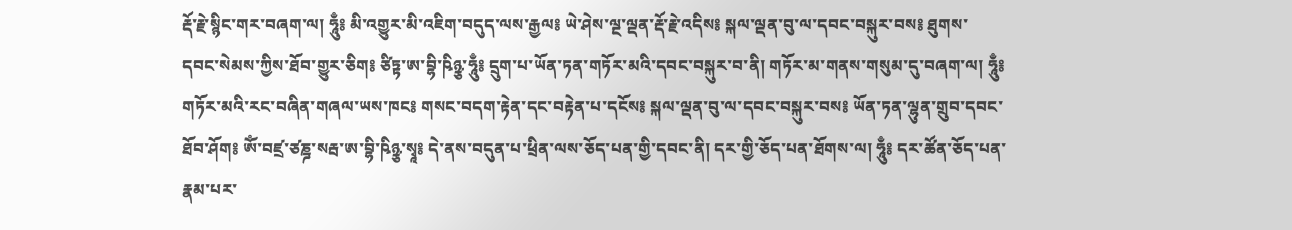རྡོ་རྗེ་སྙིང་གར་བཞག་ལ། ཧཱུྃ༔ མི་འགྱུར་མི་འཇིག་བདུད་ལས་རྒྱལ༔ ཡེ་ཤེས་ལྔ་ལྡན་རྡོ་རྗེ་འདིས༔ སྐལ་ལྡན་བུ་ལ་དབང་བསྐུར་བས༔ ཐུགས་དབང་སེམས་ཀྱིས་ཐོབ་གྱུར་ཅིག༔ ཙིཏྟ་ཨ་བྷི་ཥིཉྩ་ཧཱུྃ༔ དྲུག་པ་ཡོན་ཏན་གཏོར་མའི་དབང་བསྐུར་བ་ནི། གཏོར་མ་གནས་གསུམ་དུ་བཞག་ལ། ཧཱུྃ༔ གཏོར་མའི་རང་བཞིན་གཞལ་ཡས་ཁང༔ གསང་བདག་རྟེན་དང་བརྟེན་པ་དངོས༔ སྐལ་ལྡན་བུ་ལ་དབང་བསྐུར་བས༔ ཡོན་ཏན་ལྷུན་གྲུབ་དབང་ཐོབ་ཤོག༔ ཨོཾ་བཛྲ་ཙཎྜ་སརྦ་ཨ་བྷི་ཥིཉྩ་སྭཱ༔ དེ་ནས་བདུན་པ་ཕྲིན་ལས་ཅོད་པན་གྱི་དབང་ནི། དར་གྱི་ཅོད་པན་ཐོགས་ལ། ཧཱུྃ༔ དར་ཚོན་ཅོད་པན་རྣམ་པར་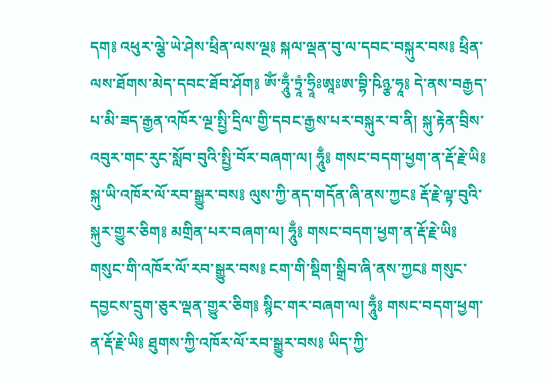དག༔ འཕུར་ལྕེ་ཡེ་ཤེས་ཕྲིན་ལས་ལྔ༔ སྐལ་ལྡན་བུ་ལ་དབང་བསྐུར་བས༔ ཕྲིན་ལས་ཐོགས་མེད་དབང་ཐོབ་ཤོག༔ ཨོཾ་ཧཱུྃ་ཏྲཱཾ་ཧྲཱིཿཨཱཿཨ་བྷི་ཥིཉྩ་ཧཱ༔ དེ་ནས་བརྒྱད་པ་མི་ཟད་རྒྱན་འཁོར་ལྔ་སྤྱི་དྲིལ་གྱི་དབང་རྒྱས་པར་བསྐུར་བ་ནི། སྐུ་རྟེན་བྲིས་འབུར་གང་རུང་སློབ་བུའི་སྤྱི་བོར་བཞག་ལ། ཧཱུྃ༔ གསང་བདག་ཕྱག་ན་རྡོ་རྗེ་ཡི༔ སྐུ་ཡི་འཁོར་ལོ་རབ་སྒྱུར་བས༔ ལུས་ཀྱི་ནད་གདོན་ཞི་ནས་ཀྱང༔ རྡོ་རྗེ་ལྟ་བུའི་སྐུར་གྱུར་ཅིག༔ མགྲིན་པར་བཞག་ལ། ཧཱུྃ༔ གསང་བདག་ཕྱག་ན་རྡོ་རྗེ་ཡི༔ གསུང་གི་འཁོར་ལོ་རབ་སྒྱུར་བས༔ ངག་གི་སྡིག་སྒྲིབ་ཞི་ནས་ཀྱང༔ གསུང་དབྱངས་དྲུག་ཅུར་ལྡན་གྱུར་ཅིག༔ སྙིང་གར་བཞག་ལ། ཧཱུྃ༔ གསང་བདག་ཕྱག་ན་རྡོ་རྗེ་ཡི༔ ཐུགས་ཀྱི་འཁོར་ལོ་རབ་སྒྱུར་བས༔ ཡིད་ཀྱི་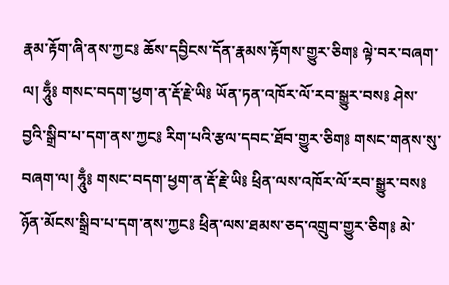རྣམ་རྟོག་ཞི་ནས་ཀྱང༔ ཆོས་དབྱིངས་དོན་རྣམས་རྟོགས་གྱུར་ཅིག༔ ལྟེ་བར་བཞག་ལ། ཧཱུྃ༔ གསང་བདག་ཕྱག་ན་རྡོ་རྗེ་ཡི༔ ཡོན་ཏན་འཁོར་ལོ་རབ་སྒྱུར་བས༔ ཤེས་བྱའི་སྒྲིབ་པ་དག་ནས་ཀྱང༔ རིག་པའི་རྩལ་དབང་ཐོབ་གྱུར་ཅིག༔ གསང་གནས་སུ་བཞག་ལ། ཧཱུྃ༔ གསང་བདག་ཕྱག་ན་རྡོ་རྗེ་ཡི༔ ཕྲིན་ལས་འཁོར་ལོ་རབ་སྒྱུར་བས༔ ཉོན་མོངས་སྒྲིབ་པ་དག་ནས་ཀྱང༔ ཕྲིན་ལས་ཐམས་ཅད་འགྲུབ་གྱུར་ཅིག༔ མེ་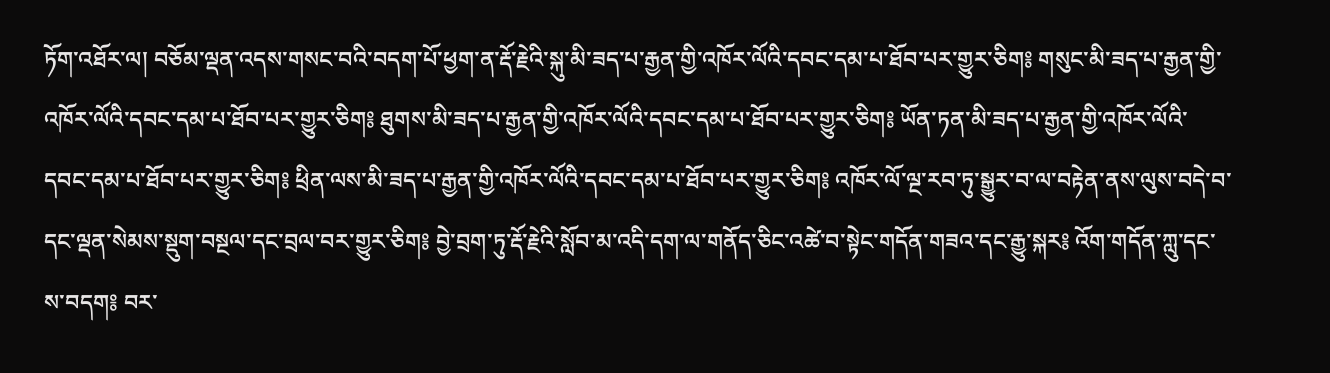ཏོག་འཐོར་ལ། བཅོམ་ལྡན་འདས་གསང་བའི་བདག་པོ་ཕྱག་ན་རྡོ་རྗེའི་སྐུ་མི་ཟད་པ་རྒྱན་གྱི་འཁོར་ལོའི་དབང་དམ་པ་ཐོབ་པར་གྱུར་ཅིག༔ གསུང་མི་ཟད་པ་རྒྱན་གྱི་འཁོར་ལོའི་དབང་དམ་པ་ཐོབ་པར་གྱུར་ཅིག༔ ཐུགས་མི་ཟད་པ་རྒྱན་གྱི་འཁོར་ལོའི་དབང་དམ་པ་ཐོབ་པར་གྱུར་ཅིག༔ ཡོན་ཏན་མི་ཟད་པ་རྒྱན་གྱི་འཁོར་ལོའི་དབང་དམ་པ་ཐོབ་པར་གྱུར་ཅིག༔ ཕྲིན་ལས་མི་ཟད་པ་རྒྱན་གྱི་འཁོར་ལོའི་དབང་དམ་པ་ཐོབ་པར་གྱུར་ཅིག༔ འཁོར་ལོ་ལྔ་རབ་ཏུ་སྒྱུར་བ་ལ་བརྟེན་ནས་ལུས་བདེ་བ་དང་ལྡན་སེམས་སྡུག་བསྔལ་དང་བྲལ་བར་གྱུར་ཅིག༔ བྱེ་བྲག་ཏུ་རྡོ་རྗེའི་སློབ་མ་འདི་དག་ལ་གནོད་ཅིང་འཚེ་བ་སྟེང་གདོན་གཟའ་དང་རྒྱུ་སྐར༔ འོག་གདོན་ཀླུ་དང་ས་བདག༔ བར་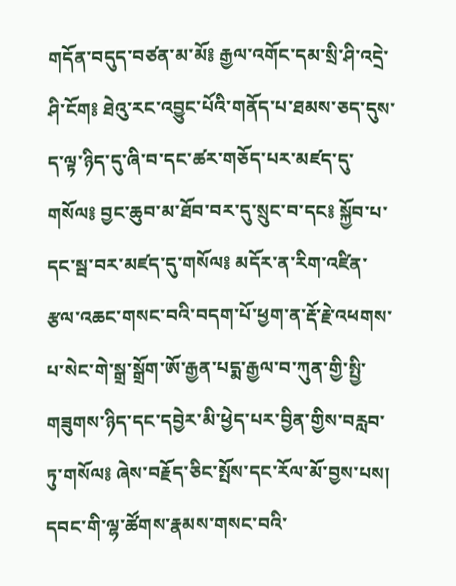གདོན་བདུད་བཙན་མ་མོ༔ རྒྱལ་འགོང་དམ་སྲི་ཤི་འདྲེ་ཤི་ངོག༔ ཐེའུ་རང་འབྱུང་པོའི་གནོད་པ་ཐམས་ཅད་དུས་ད་ལྟ་ཉིད་དུ་ཞི་བ་དང་ཚར་གཅོད་པར་མཛད་དུ་གསོལ༔ བྱང་ཆུབ་མ་ཐོབ་བར་དུ་སྲུང་བ་དང༔ སྐྱོབ་པ་དང་སྦ་བར་མཛད་དུ་གསོལ༔ མདོར་ན་རིག་འཛིན་རྩལ་འཆང་གསང་བའི་བདག་པོ་ཕྱག་ན་རྡོ་རྗེ་འཕགས་པ་སེང་གེ་སྒྲ་སྒྲོག་ཨོ་རྒྱན་པདྨ་རྒྱལ་བ་ཀུན་གྱི་སྤྱི་གཟུགས་ཉིད་དང་དབྱེར་མི་ཕྱེད་པར་བྱིན་གྱིས་བརླབ་ཏུ་གསོལ༔ ཞེས་བརྗོད་ཅིང་སྤོས་དང་རོལ་མོ་བྱས་པས། དབང་གི་ལྷ་ཚོགས་རྣམས་གསང་བའི་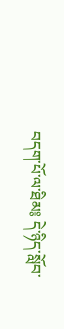བདག་པོ་ལ་ཐིམ༔ དེ་ཉིད་སློབ་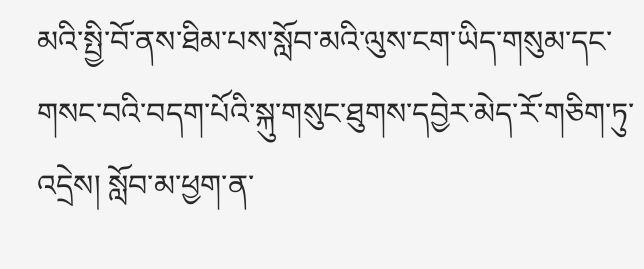མའི་སྤྱི་བོ་ནས་ཐིམ་པས་སློབ་མའི་ལུས་ངག་ཡིད་གསུམ་དང་གསང་བའི་བདག་པོའི་སྐུ་གསུང་ཐུགས་དབྱེར་མེད་རོ་གཅིག་ཏུ་འདྲེས། སློབ་མ་ཕྱག་ན་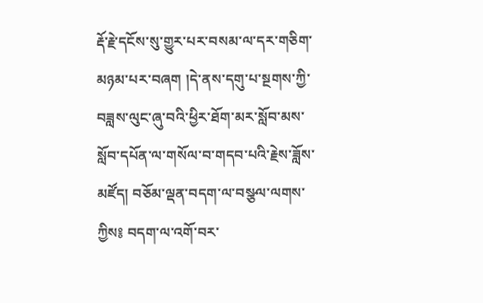རྡོ་རྗེ་དངོས་སུ་གྱུར་པར་བསམ་ལ་དར་གཅིག་མཉམ་པར་བཞག །དེ་ནས་དགུ་པ་སྔགས་ཀྱི་བཟླས་ལུང་ཞུ་བའི་ཕྱིར་ཐོག་མར་སློབ་མས་སློབ་དཔོན་ལ་གསོལ་བ་གདབ་པའི་རྗེས་ཟློས་མཛོད། བཅོམ་ལྡན་བདག་ལ་བསྩལ་ལགས་ཀྱིས༔ བདག་ལ་འགོ་བར་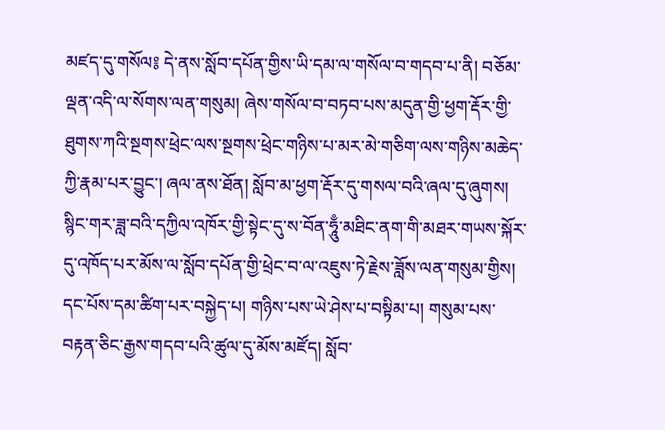མཛད་དུ་གསོལ༔ དེ་ནས་སློབ་དཔོན་གྱིས་ཡི་དམ་ལ་གསོལ་བ་གདབ་པ་ནི། བཅོམ་ལྡན་འདི་ལ་སོགས་ལན་གསུམ། ཞེས་གསོལ་བ་བཏབ་པས་མདུན་གྱི་ཕྱག་རྡོར་གྱི་ཐུགས་ཀའི་སྔགས་ཕྲེང་ལས་སྔགས་ཕྲེང་གཉིས་པ་མར་མེ་གཅིག་ལས་གཉིས་མཆེད་ཀྱི་རྣམ་པར་བྱུང་། ཞལ་ནས་ཐོན། སློབ་མ་ཕྱག་རྡོར་དུ་གསལ་བའི་ཞལ་དུ་ཞུགས། སྙིང་གར་ཟླ་བའི་དཀྱིལ་འཁོར་གྱི་སྟེང་དུ་ས་བོན་ཧཱུྃ་མཐིང་ནག་གི་མཐར་གཡས་སྐོར་དུ་འཁོད་པར་མོས་ལ་སློབ་དཔོན་གྱི་ཕྲེང་བ་ལ་འཇུས་ཏེ་རྗེས་ཟློས་ལན་གསུམ་གྱིས། དང་པོས་དམ་ཚིག་པར་བསྐྱེད་པ། གཉིས་པས་ཡེ་ཤེས་པ་བསྟིམ་པ། གསུམ་པས་བརྟན་ཅིང་རྒྱས་གདབ་པའི་ཚུལ་དུ་མོས་མཛོད། སློབ་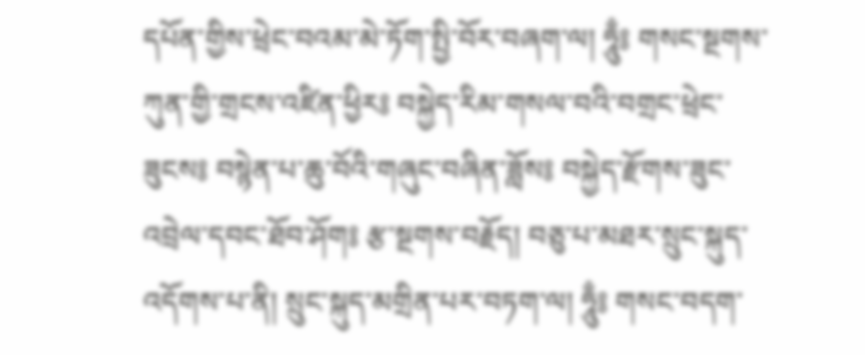དཔོན་གྱིས་ཕྲེང་བའམ་མེ་ཏོག་སྤྱི་བོར་བཞག་ལ། ཧཱུྃ༔ གསང་སྔགས་ཀུན་གྱི་གྲངས་འཛིན་ཕྱིར༔ བསྐྱེད་རིམ་གསལ་བའི་བགྲང་ཕྲེང་ཟུངས༔ བསྙེན་པ་ཆུ་བོའི་གཞུང་བཞིན་ཟློས༔ བསྐྱེད་རྫོགས་ཟུང་འབྲེལ་དབང་ཐོབ་ཤོག༔ རྩ་སྔགས་བརྗོད། བཅུ་པ་མཐར་སྲུང་སྐུད་འདོགས་པ་ནི། སྲུང་སྐུད་མགྲིན་པར་བཏག་ལ། ཧཱུྃ༔ གསང་བདག་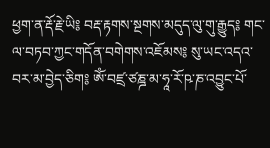ཕྱག་ན་རྡོ་རྗེ་ཡི༔ བརྡ་རྟགས་སྔགས་མདུད་ལུ་གུ་རྒྱུད༔ གང་ལ་བཏབ་ཀྱང་གདོན་བགེགས་འཇོམས༔ སུ་ཡང་འདའ་བར་མ་བྱེད་ཅིག༔ ཨོཾ་བཛྲ་ཙཎྜ་མ་ཧཱ་རོ་ཥ་ཎ་འབྱུང་པོ་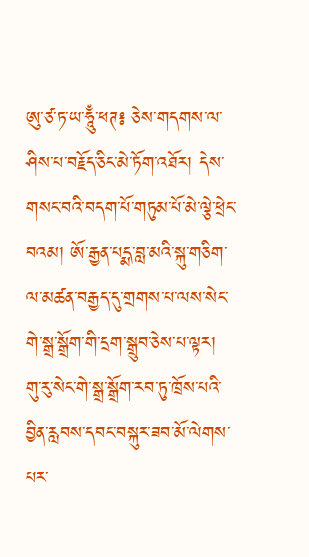ཨུ་ཙ་ཏ་ཡ་ཧཱུྃ་ཕཊ༔ ཅེས་གདགས་ལ་ཤིས་པ་བརྗོད་ཅིང་མེ་ཏོག་འཐོར། དེས་གསང་བའི་བདག་པོ་གཏུམ་པོ་མེ་ལྕེ་ཕྲེང་བའམ། ཨོ་རྒྱན་པདྨ་བླ་མའི་སྐུ་གཅིག་ལ་མཚན་བརྒྱད་དུ་གྲགས་པ་ལས་སེང་གེ་སྒྲ་སྒྲོག་གི་དྲག་སྒྲུབ་ཅེས་པ་ལྟར། གུ་རུ་སེང་གེ་སྒྲ་སྒྲོག་རབ་ཏུ་ཁྲོས་པའི་བྱིན་རླབས་དབང་བསྐུར་ཟབ་མོ་ལེགས་པར་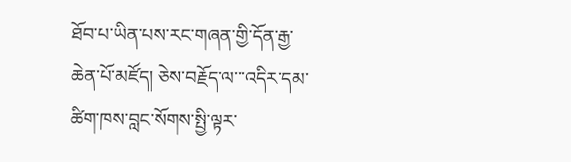ཐོབ་པ་ཡིན་པས་རང་གཞན་གྱི་དོན་རྒྱ་ཆེན་པོ་མཛོད། ཅེས་བརྗོད་ལ་་་འདིར་དམ་ཚིག་ཁས་བླང་སོགས་སྤྱི་ལྟར་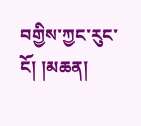བགྱིས་ཀྱང་རུང་ངོ། །མཆན།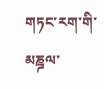གཏང་རག་གི་མཎྜལ་